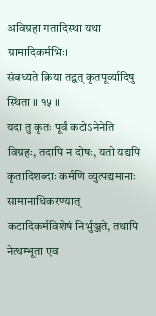अविग्रहा गतादिस्था यथा ग्रामादिकर्मभिः।
संबध्यते क्रिया तद्वत् कृतपूर्व्यादिषु स्थिता ॥ १५ ॥
यदा तु कृतः पूर्वं कटोऽनेनेति विग्रहः, तदापि न दोषः, यतो यद्यपि कृतादिशब्दाः कर्मणि व्युत्पद्यमानाः सामानाधिकरण्यात् कटादिकर्मविशेषं निर्भुञ्जते, तथापि नेत्थम्भूता एव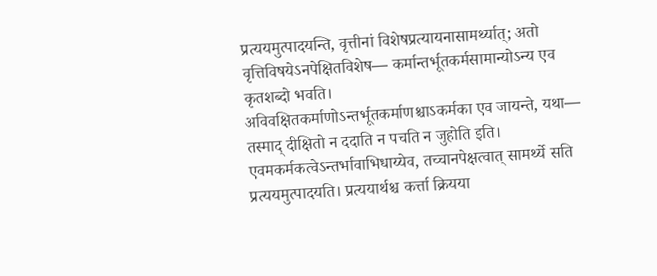प्रत्ययमुत्पादयन्ति, वृत्तीनां विशेषप्रत्यायनासामर्थ्यात्; अतो वृत्तिविषयेऽनपेक्षितविशेष— कर्मान्तर्भूतकर्मसामान्योऽन्य एव कृतशब्दो भवति।
अविवक्षितकर्माणोऽन्तर्भूतकर्माणश्चाऽकर्मका एव जायन्ते, यथा— तस्माद् दीक्षितो न ददाति न पचति न जुहोति इति। एवमकर्मकत्वेऽन्तर्भावाभिधाय्येव, तच्चानपेक्षत्वात् सामर्थ्ये सति प्रत्ययमुत्पादयति। प्रत्ययार्थश्च कर्त्ता क्रियया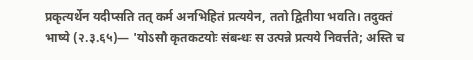प्रकृत्यर्थेन यदीप्सति तत् कर्म अनभिहितं प्रत्ययेन, ततो द्वितीया भवति। तदुक्तं भाष्ये (२.३.६५)— 'योऽसौ कृतकटयोः संबन्धः स उत्पन्ने प्रत्यये निवर्त्तते; अस्ति च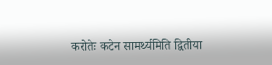करोतेः कटेन सामर्थ्यमिति द्वितीया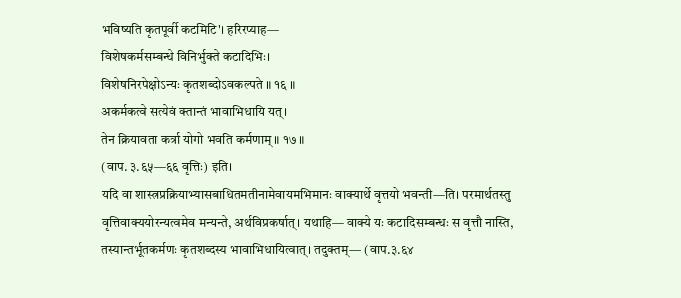भविष्यति कृतपूर्वी कटमिटि'। हरिरप्याह—
विशेषकर्मसम्बन्धे विनिर्भुक्ते कटादिभिः।
विशेषनिरपेक्षोऽन्यः कृतशब्दोऽवकल्पते ॥ १६ ॥
अकर्मकत्वे सत्येवं क्तान्तं भावाभिधायि यत्।
तेन क्रियावता कर्त्रा योगो भवति कर्मणाम् ॥ १७ ॥
(वाप. ३.६५—६६ वृत्तिः) इति।
यदि वा शास्त्रप्रक्रियाभ्यासबाधितमतीनामेवायमभिमानः वाक्यार्थे वृत्तयो भवन्ती—ति। परमार्थतस्तु वृत्तिवाक्ययोरन्यत्वमेव मन्यन्ते, अर्थविप्रकर्षात्। यथाहि— वाक्ये यः कटादिसम्बन्धः स वृत्तौ नास्ति, तस्यान्तर्भूतकर्मणः कृतशब्दस्य भावाभिधायित्वात्। तदुक्तम्— (वाप.३.६४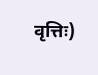वृत्तिः)